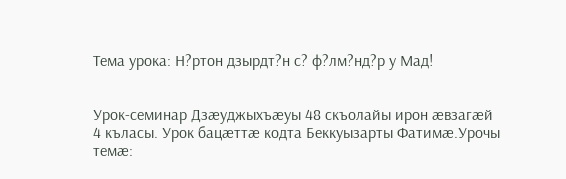Тема урока: Н?ртон дзырдт?н с? ф?лм?нд?р у Мад!


Урок-семинар Дзæуджыхъæуы 48 скъолайы ирон æвзагæй
4 къласы. Урок бацæттæ кодта Беккуызарты Фатимæ.Урочы темӕ: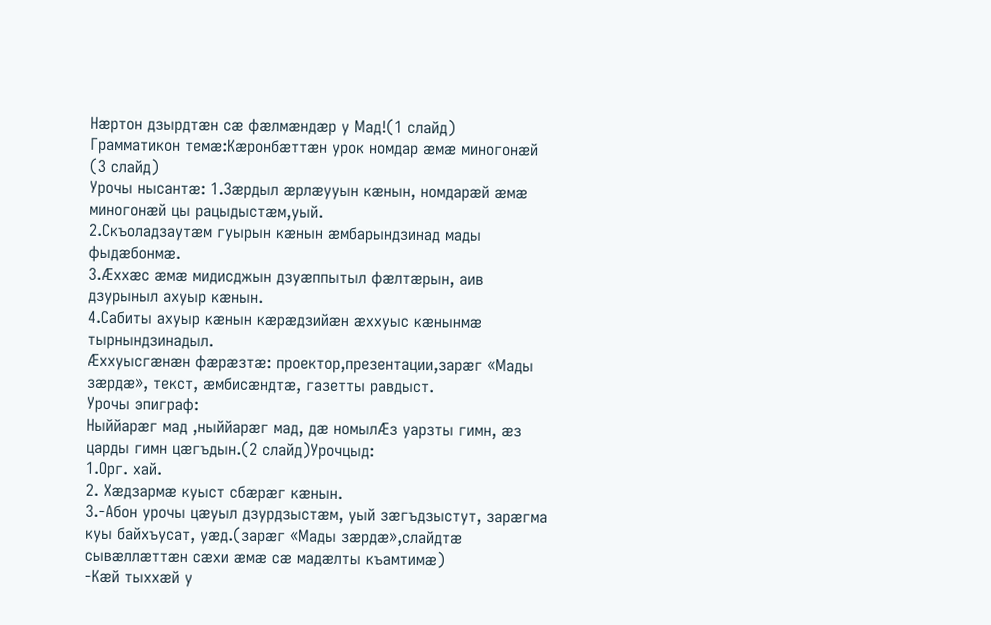Нӕртон дзырдтӕн сӕ фӕлмӕндӕр у Мад!(1 слайд)
Грамматикон темӕ:Кӕронбӕттӕн урок номдар ӕмӕ миногонӕй
(3 слайд)
Урочы нысантӕ: 1.Зӕрдыл ӕрлӕууын кӕнын, номдарӕй ӕмӕ миногонӕй цы рацыдыстӕм,уый.
2.Скъоладзаутӕм гуырын кӕнын ӕмбарындзинад мады фыдӕбонмӕ.
3.Ӕххӕс ӕмӕ мидисджын дзуӕппытыл фӕлтӕрын, аив дзурыныл ахуыр кӕнын.
4.Сабиты ахуыр кӕнын кӕрӕдзийӕн ӕххуыс кӕнынмӕ тырнындзинадыл.
Ӕххуысгӕнӕн фӕрӕзтӕ: проектор,презентации,зарӕг «Мады зӕрдӕ», текст, ӕмбисӕндтӕ, газетты равдыст.
Урочы эпиграф:
Ныййарӕг мад ,ныййарӕг мад, дӕ номылӔз уарзты гимн, ӕз царды гимн цӕгъдын.(2 слайд)Урочцыд:
1.Орг. хай.
2. Хӕдзармӕ куыст сбӕрӕг кӕнын.
3.-Абон урочы цӕуыл дзурдзыстӕм, уый зӕгъдзыстут, зарӕгма куы байхъусат, уӕд.(зарӕг «Мады зӕрдӕ»,слайдтӕ сывӕллӕттӕн сӕхи ӕмӕ сӕ мадӕлты къамтимӕ)
-Кӕй тыххӕй у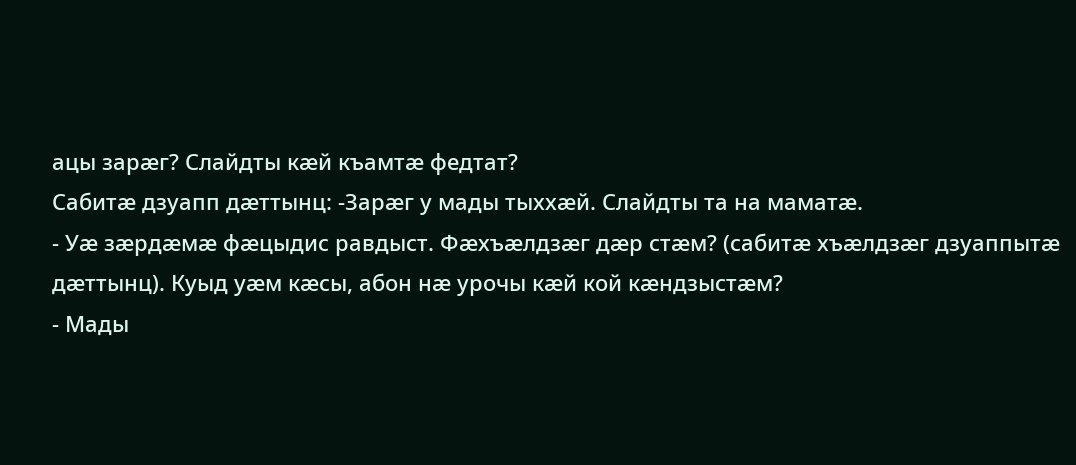ацы зарӕг? Слайдты кӕй къамтӕ федтат?
Сабитӕ дзуапп дӕттынц: -Зарӕг у мады тыххӕй. Слайдты та на маматӕ.
- Уӕ зӕрдӕмӕ фӕцыдис равдыст. Фӕхъӕлдзӕг дӕр стӕм? (сабитӕ хъӕлдзӕг дзуаппытӕ дӕттынц). Куыд уӕм кӕсы, абон нӕ урочы кӕй кой кӕндзыстӕм?
- Мады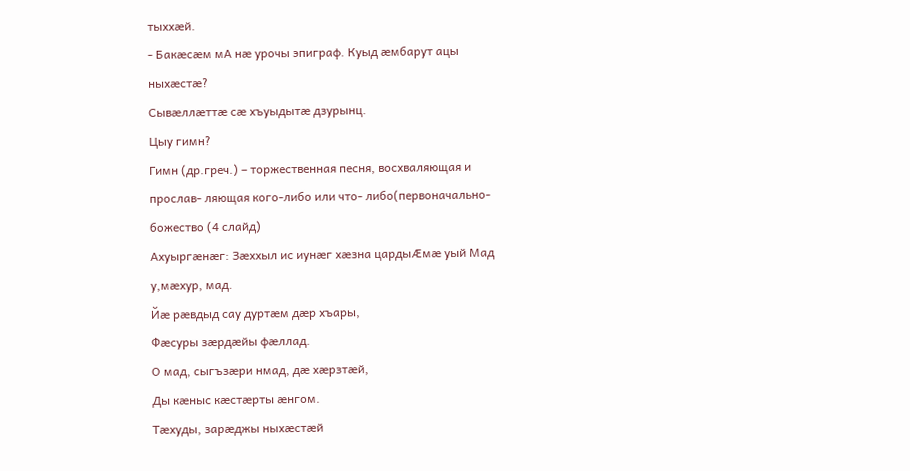тыххӕй.
- Бакӕсӕм мА нӕ урочы эпиграф. Куыд ӕмбарут ацы ныхӕстӕ?
Сывӕллӕттӕ сӕ хъуыдытӕ дзурынц.
Цыу гимн?
Гимн (др.греч.) – торжественная песня, восхваляющая и прослав- ляющая кого-либо или что- либо(первоначально-божество (4 слайд)
Ахуыргӕнӕг: Зӕххыл ис иунӕг хӕзна цардыӔмӕ уый Мад у,мӕхур, мад.
Йӕ рӕвдыд сау дуртӕм дӕр хъары,
Фӕсуры зӕрдӕйы фӕллад.
О мад, сыгъзӕри нмад, дӕ хӕрзтӕй,
Ды кӕныс кӕстӕрты ӕнгом.
Тӕхуды, зарӕджы ныхӕстӕй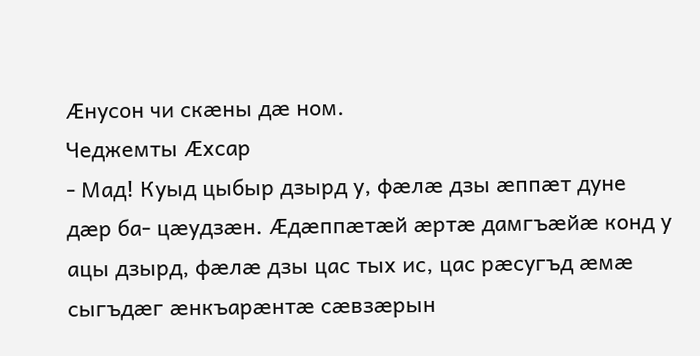Ӕнусон чи скӕны дӕ ном.
Чеджемты Ӕхсар
- Мад! Куыд цыбыр дзырд у, фӕлӕ дзы ӕппӕт дуне дӕр ба- цӕудзӕн. Ӕдӕппӕтӕй ӕртӕ дамгъӕйӕ конд у ацы дзырд, фӕлӕ дзы цас тых ис, цас рӕсугъд ӕмӕ сыгъдӕг ӕнкъарӕнтӕ сӕвзӕрын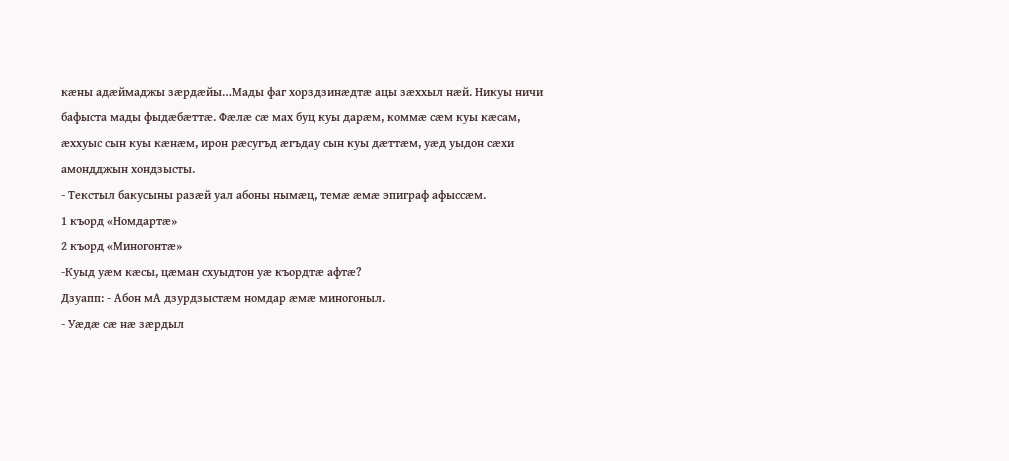кӕны адӕймаджы зӕрдӕйы…Мады фаг хорздзинӕдтӕ ацы зӕххыл нӕй. Никуы ничи бафыста мады фыдӕбӕттӕ. Фӕлӕ сӕ мах буц куы дарӕм, коммӕ сӕм куы кӕсам, ӕххуыс сын куы кӕнӕм, ирон рӕсугъд ӕгъдау сын куы дӕттӕм, уӕд уыдон сӕхи амондджын хондзысты.
- Текстыл бакусыны разӕй уал абоны нымӕц, темӕ ӕмӕ эпиграф афыссӕм.
1 къорд «Номдартӕ»
2 къорд «Миногонтӕ»
-Куыд уӕм кӕсы, цӕман схуыдтон уӕ къордтӕ афтӕ?
Дзуапп: - Абон мА дзурдзыстӕм номдар ӕмӕ миногоныл.
- Уӕдӕ сӕ нӕ зӕрдыл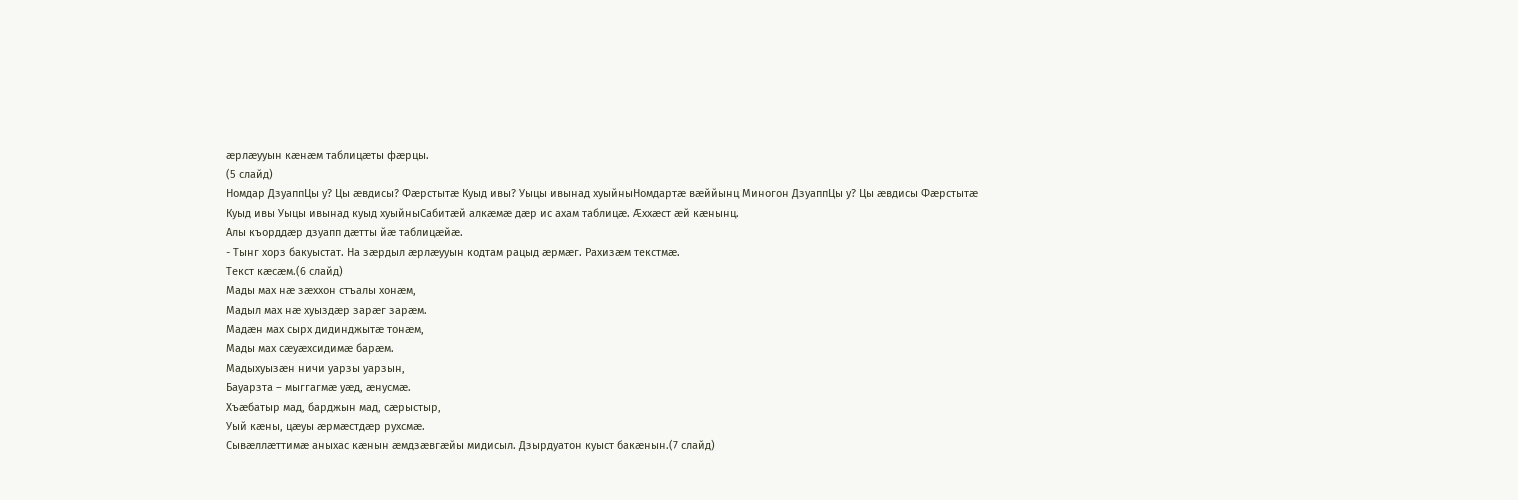ӕрлӕууын кӕнӕм таблицӕты фӕрцы.
(5 слайд)
Номдар ДзуаппЦы у? Цы ӕвдисы? Фӕрстытӕ Куыд ивы? Уыцы ивынад хуыйныНомдартӕ вӕййынц Миногон ДзуаппЦы у? Цы ӕвдисы Фӕрстытӕ Куыд ивы Уыцы ивынад куыд хуыйныСабитӕй алкӕмӕ дӕр ис ахам таблицӕ. Ӕххӕст ӕй кӕнынц.
Алы къорддӕр дзуапп дӕтты йӕ таблицӕйӕ.
- Тынг хорз бакуыстат. На зӕрдыл ӕрлӕууын кодтам рацыд ӕрмӕг. Рахизӕм текстмӕ.
Текст кӕсӕм.(6 слайд)
Мады мах нӕ зӕххон стъалы хонӕм,
Мадыл мах нӕ хуыздӕр зарӕг зарӕм.
Мадӕн мах сырх дидинджытӕ тонӕм,
Мады мах сӕуӕхсидимӕ барӕм.
Мадыхуызӕн ничи уарзы уарзын,
Бауарзта – мыггагмӕ уӕд, ӕнусмӕ.
Хъӕбатыр мад, барджын мад, сӕрыстыр,
Уый кӕны, цӕуы ӕрмӕстдӕр рухсмӕ.
Сывӕллӕттимӕ аныхас кӕнын ӕмдзӕвгӕйы мидисыл. Дзырдуатон куыст бакӕнын.(7 слайд)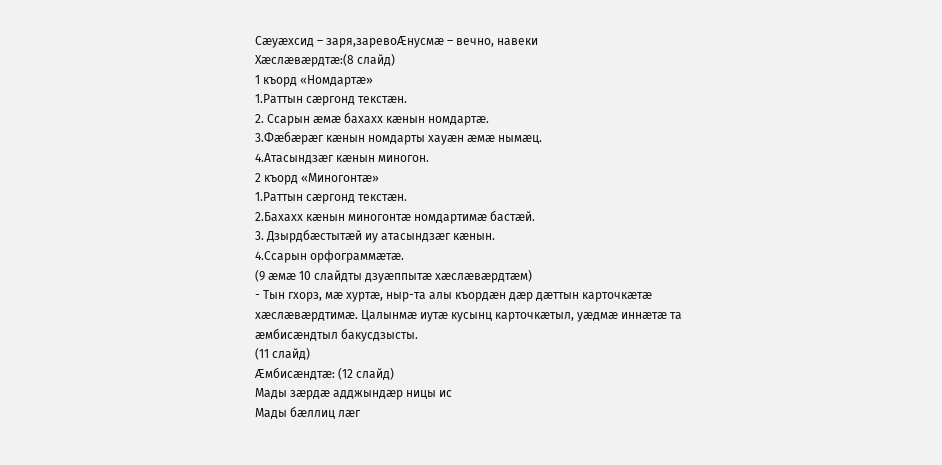Сӕуӕхсид – заря,заревоӔнусмӕ – вечно, навеки
Хӕслӕвӕрдтӕ:(8 слайд)
1 къорд «Номдартӕ»
1.Раттын сӕргонд текстӕн.
2. Ссарын ӕмӕ бахахх кӕнын номдартӕ.
3.Фӕбӕрӕг кӕнын номдарты хауӕн ӕмӕ нымӕц.
4.Атасындзӕг кӕнын миногон.
2 къорд «Миногонтӕ»
1.Раттын сӕргонд текстӕн.
2.Бахахх кӕнын миногонтӕ номдартимӕ бастӕй.
3. Дзырдбӕстытӕй иу атасындзӕг кӕнын.
4.Ссарын орфограммӕтӕ.
(9 ӕмӕ 10 слайдты дзуӕппытӕ хӕслӕвӕрдтӕм)
- Тын гхорз, мӕ хуртӕ, ныр-та алы къордӕн дӕр дӕттын карточкӕтӕ хӕслӕвӕрдтимӕ. Цалынмӕ иутӕ кусынц карточкӕтыл, уӕдмӕ иннӕтӕ та ӕмбисӕндтыл бакусдзысты.
(11 слайд)
Ӕмбисӕндтӕ: (12 слайд)
Мады зӕрдӕ адджындӕр ницы ис
Мады бӕллиц лӕг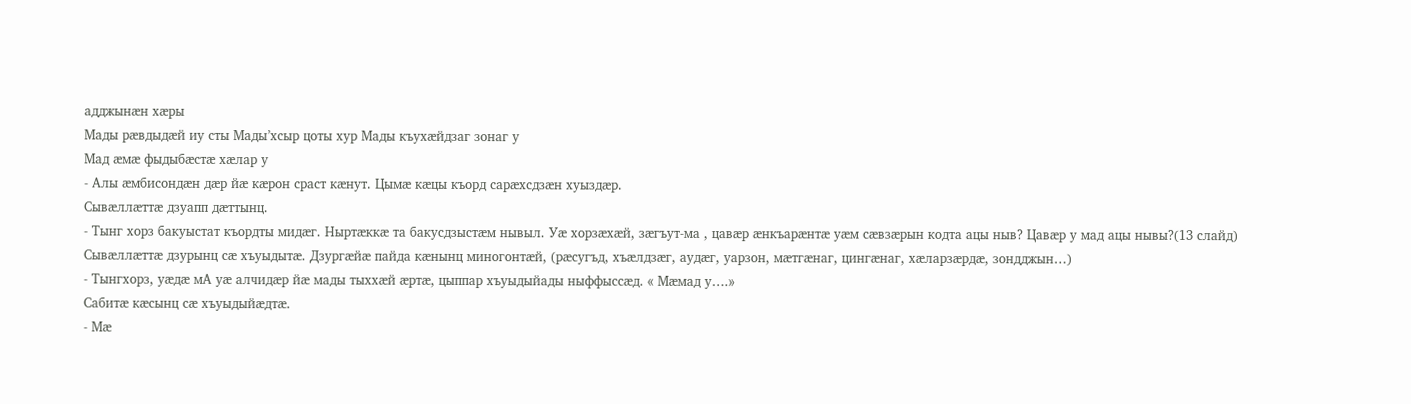адджынӕн хӕры
Мады рӕвдыдӕй иу сты Мады’хсыр цоты хур Мады къухӕйдзаг зонаг у
Мад ӕмӕ фыдыбӕстӕ хӕлар у
- Алы ӕмбисондӕн дӕр йӕ кӕрон сраст кӕнут. Цымӕ кӕцы къорд сарӕхсдзӕн хуыздӕр.
Сывӕллӕттӕ дзуапп дӕттынц.
- Тынг хорз бакуыстат къордты мидӕг. Ныртӕккӕ та бакусдзыстӕм нывыл. Уӕ хорзӕхӕй, зӕгъут-ма , цавӕр ӕнкъарӕнтӕ уӕм сӕвзӕрын кодта ацы ныв? Цавӕр у мад ацы нывы?(13 слайд)
Сывӕллӕттӕ дзурынц сӕ хъуыдытӕ. Дзургӕйӕ пайда кӕнынц миногонтӕй, (рӕсугъд, хъӕлдзӕг, аудӕг, уарзон, мӕтгӕнаг, цингӕнаг, хӕларзӕрдӕ, зондджын…)
- Тынгхорз, уӕдӕ мА уӕ алчидӕр йӕ мады тыххӕй ӕртӕ, цыппар хъуыдыйады ныффыссӕд. « Мӕмад у….»
Сабитӕ кӕсынц сӕ хъуыдыйӕдтӕ.
- Мӕ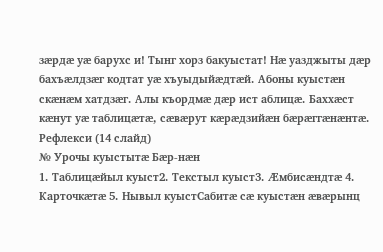зӕрдӕ уӕ барухс и! Тынг хорз бакуыстат! Нӕ уазджыты дӕр бахъӕлдзӕг кодтат уӕ хъуыдыйӕдтӕй. Абоны куыстӕн скӕнӕм хатдзӕг. Алы къордмӕ дӕр ист аблицӕ. Баххӕст кӕнут уӕ таблицӕтӕ, сӕвӕрут кӕрӕдзийӕн бӕрӕггӕнӕнтӕ.
Рефлекси (14 слайд)
№ Урочы куыстытӕ Бӕр-нӕн
1. Таблицӕйыл куыст2. Текстыл куыст3. Ӕмбисӕндтӕ 4. Карточкӕтӕ 5. Нывыл куыстСабитӕ сӕ куыстӕн ӕвӕрынц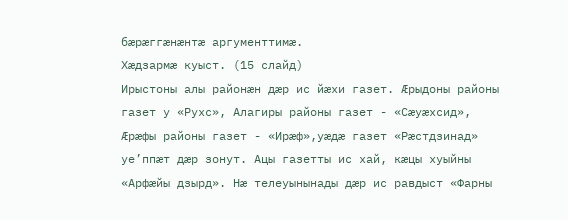бӕрӕггӕнӕнтӕ аргументтимӕ.
Хӕдзармӕ куыст. (15 слайд)
Ирыстоны алы районӕн дӕр ис йӕхи газет. Ӕрыдоны районы газет у «Рухс», Алагиры районы газет - «Сӕуӕхсид», Ӕрӕфы районы газет - «Ирӕф»,уӕдӕ газет «Рӕстдзинад» уе’ппӕт дӕр зонут. Ацы газетты ис хай, кӕцы хуыйны «Арфӕйы дзырд». Нӕ телеуынынады дӕр ис равдыст «Фарны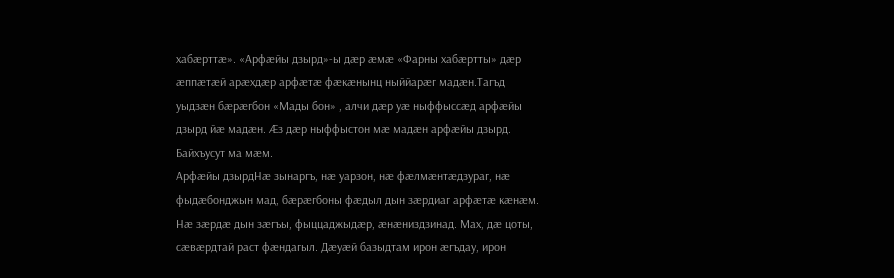хабӕрттӕ». «Арфӕйы дзырд»-ы дӕр ӕмӕ «Фарны хабӕртты» дӕр ӕппӕтӕй арӕхдӕр арфӕтӕ фӕкӕнынц ныййарӕг мадӕн.Тагъд уыдзӕн бӕрӕгбон «Мады бон» , алчи дӕр уӕ ныффыссӕд арфӕйы дзырд йӕ мадӕн. Ӕз дӕр ныффыстон мӕ мадӕн арфӕйы дзырд. Байхъусут ма мӕм.
Арфӕйы дзырдНӕ зынаргъ, нӕ уарзон, нӕ фӕлмӕнтӕдзураг, нӕ фыдӕбонджын мад, бӕрӕгбоны фӕдыл дын зӕрдиаг арфӕтӕ кӕнӕм. Нӕ зӕрдӕ дын зӕгъы, фыццаджыдӕр, ӕнӕниздзинад. Мах, дӕ цоты, сӕвӕрдтай раст фӕндагыл. Дӕуӕй базыдтам ирон ӕгъдау, ирон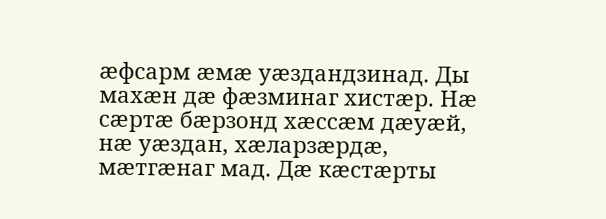ӕфсарм ӕмӕ уӕздандзинад. Ды махӕн дӕ фӕзминаг хистӕр. Нӕ сӕртӕ бӕрзонд хӕссӕм дӕуӕй, нӕ уӕздан, хӕларзӕрдӕ, мӕтгӕнаг мад. Дӕ кӕстӕрты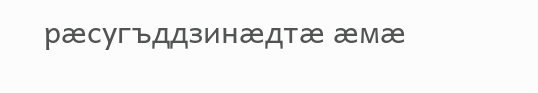рӕсугъддзинӕдтӕ ӕмӕ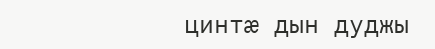цинтӕ дын дуджы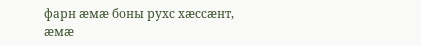фарн ӕмӕ боны рухс хӕссӕнт, ӕмӕ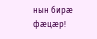нын бирӕ фӕцӕр!